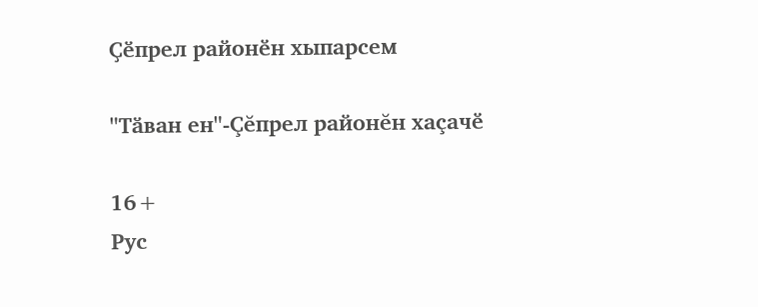Ҫӗпрел районӗн хыпарсем

"Тӑван ен"-Çĕпрел районĕн хаçачӗ

16+
Рус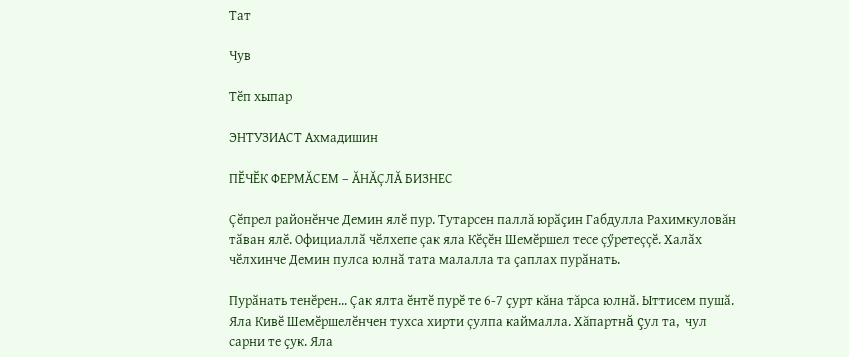Тат

Чув

Тӗп хыпар

ЭНТУЗИАСТ Ахмадишин

ПӖЧӖК ФЕРМĂСЕМ – ĂНĂÇЛĂ БИЗНЕС

Çӗпрел районӗнче Демин ялӗ пур. Тутарсен паллă юрӑҫин Габдулла Рахимкуловăн тӑван ялӗ. Официаллӑ чӗлхепе çак яла Кӗçӗн Шемӗршел тесе çӳретеççӗ. Халӑх чӗлхинче Демин пулса юлнӑ тата малалла та ҫаплах пурӑнать.

Пурӑнать тенӗрен... Çак ялта ӗнтӗ пурӗ те 6-7 ҫурт кăна тăрса юлнӑ. Ыттисем пушӑ. Яла Кивӗ Шемӗршелӗнчен тухса хирти çулпа каймалла. Хăпартнă çул та,  чул сарни те ҫук. Яла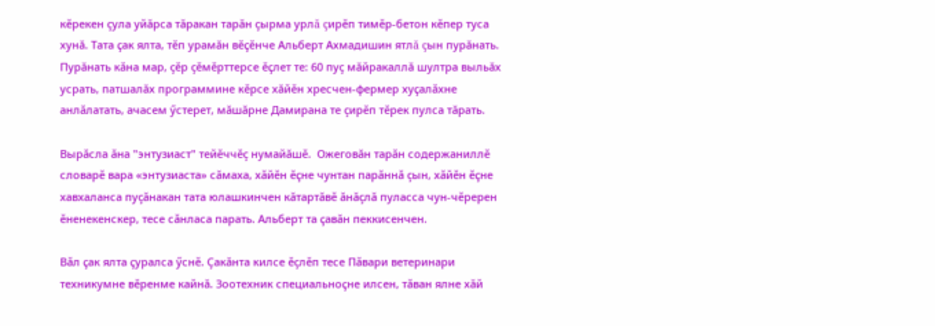кӗрекен çула уйăрса тăракан тарăн çырма урлă çирӗп тимӗр-бетон кӗпер туса хунă. Тата ҫак ялта, тӗп урамăн вӗҫӗнче Альберт Ахмадишин ятлă çын пурăнать. Пурăнать кӑна мар, çӗр çӗмӗрттерсе ӗҫлет те: 60 пуç мăйракаллă шултра выльăх усрать, патшалăх программине кӗрсе хăйӗн хресчен-фермер хуҫалӑхне анлӑлатать, ачасем ӳстерет, мăшăрне Дамирана те çирӗп тӗрек пулса тăрать.

Вырӑсла ӑна "энтузиаст" тейӗччӗç нумайăшӗ.  Ожеговăн тарӑн содержаниллӗ словарӗ вара «энтузиаста» сăмаха, хӑйӗн ӗҫне чунтан парӑннӑ çын, хӑйӗн ӗҫне хавхаланса пуçăнакан тата юлашкинчен кăтартăвӗ ăнăçлă пуласса чун-чӗререн ӗненекенскер, тесе сӑнласа парать. Альберт та ҫавăн пеккисенчен.

Вӑл ҫак ялта ҫуралса ӳснӗ. Çакăнта килсе ӗçлӗп тесе Пӑвари ветеринари техникумне вӗренме кайнă. Зоотехник специальноҫне илсен, тӑван ялне хăй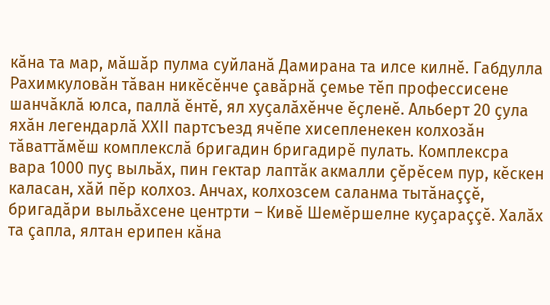кӑна та мар, мăшăр пулма суйланă Дамирана та илсе килнӗ. Габдулла Рахимкуловăн тăван никӗсӗнче çавăрнă ҫемье тӗп профессисене шанчӑклӑ юлса, паллă ӗнтӗ, ял хуҫалӑхӗнче ӗҫленӗ. Альберт 20 ҫула яхӑн легендарлӑ ХХII партсъезд ячӗпе хисепленекен колхозăн тӑваттӑмӗш комплекслӑ бригадин бригадирӗ пулать. Комплексра вара 1000 пуҫ выльӑх, пин гектар лаптăк акмалли ҫӗрӗсем пур, кӗскен каласан, хăй пӗр колхоз. Анчах, колхозсем саланма тытăнаççӗ, бригадӑри выльӑхсене центрти – Кивӗ Шемӗршелне куҫараççӗ. Халӑх та çапла, ялтан ерипен кăна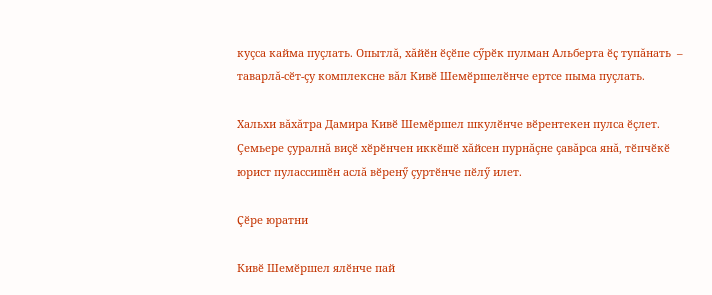куçса кайма пуçлать. Опытлă, хăйӗн ӗçӗпе сӳрӗк пулман Альберта ӗҫ тупăнать  – таварлă-сӗт-çу комплексне вăл Кивӗ Шемӗршелӗнче ертсе пыма пуçлать.

Хальхи вăхăтра Дамира Кивӗ Шемӗршел шкулӗнче вӗрентекен пулса ӗçлет. Çемьере çуралнă виçӗ хӗрӗнчен иккӗшӗ хăйсен пурнăçне çавăрса янă, тӗпчӗкӗ юрист пулассишӗн аслă вӗренӳ çуртӗнче пӗлӳ илет.

Ҫӗре юратни

Кивӗ Шемӗршел ялӗнче пай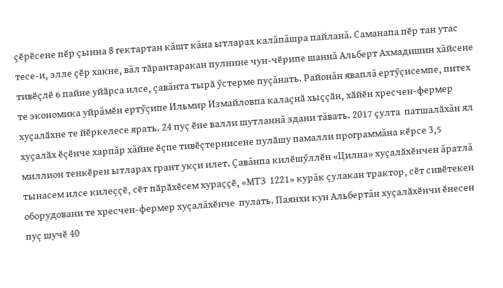ҫӗрӗсене пӗр ҫынна 8 гектартан кăшт кăна ытларах калăпăшра пайланă. Саманапа пӗр тан утас тесе-и, элле ҫӗр хакне, вăл тӑрантаракан пулнине чун-чӗрипе шаннă Альберт Ахмадишин хăйсене тивӗçлӗ 6 пайне уйӑрса илсе, çавăнта тырӑ ӳстерме пуçăнать. Районăн яваплă ертӳçисемпе, питех те экономика уйрăмӗн ертӳçипе Ильмир Измайловпа калаҫнӑ хыҫҫӑн, хӑйӗн хресчен-фермер хуҫалӑхне те йӗркелесе ярать. 24 пуç ӗне валли шутланнă здани тăвать. 2017 ҫулта  патшалӑхăн ял хуҫалӑх ӗçӗнче харпăр хăйне ӗçпе тивӗçтернисене пулӑшу памалли программăна кӗрсе 3,5 миллион тенкӗрен ытларах грант укçи илет. Ҫавăнпа килӗшӳллӗн «Цилна» хуҫалӑхӗнчен ăратлă тынасем илсе килеççӗ, сӗт пӑрӑхӗсем хураҫҫӗ, «МТЗ  1221» курăк çулакан трактор, сӗт сивӗтекен оборудовани те хресчен-фермер хуçалăхӗнче  пулать. Паянхи кун Альбертăн хуҫалӑхӗнчи ӗнесен пуç шучӗ 40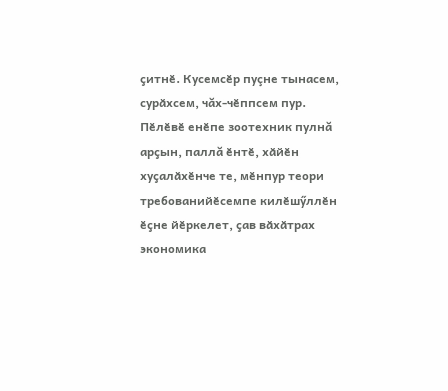ҫитнӗ. Кусемсӗр пуçне тынасем, сурӑхсем, чăх-чӗппсем пур. Пӗлӗвӗ енӗпе зоотехник пулнă  арҫын, паллă ӗнтӗ, хӑйӗн хуҫалӑхӗнче те, мӗнпур теори требованийӗсемпе килӗшӳллӗн ӗҫне йӗркелет, ҫав вӑхӑтрах экономика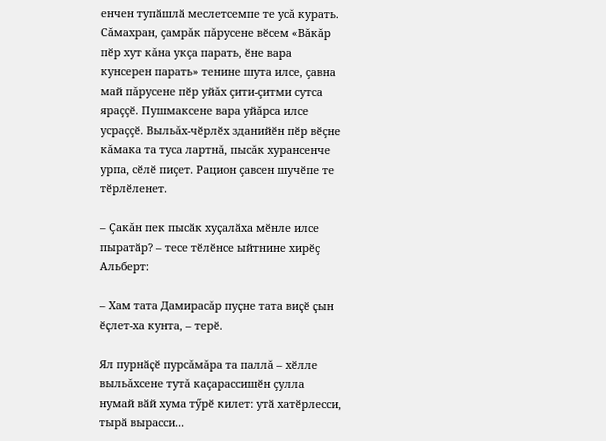енчен тупӑшлӑ меслетсемпе те усă курать. Сăмахран, çамрăк пăрусене вӗсем «Вăкăр пӗр хут кăна укçа парать, ӗне вара кунсерен парать» тенине шута илсе, çавна май пăрусене пӗр уйăх çити-çитми сутса яраççӗ. Пушмаксене вара уйăрса илсе усраççӗ. Выльăх-чӗрлӗх зданийӗн пӗр вӗçне кăмака та туса лартнă, пысăк хурансенче урпа, сӗлӗ пиçет. Рацион çавсен шучӗпе те тӗрлӗленет.

– Çакăн пек пысӑк хуҫалӑха мӗнле илсе пыратӑр? – тесе тӗлӗнсе ыйтнине хирӗç Альберт:

– Хам тата Дамирасăр пуҫне тата виҫӗ ҫын ӗҫлет-ха кунта, – терӗ.

Ял пурнӑҫӗ пурсăмăра та паллă – хӗлле выльăхсене тутă каçарассишӗн çулла нумай вӑй хума тӳрӗ килет: утӑ хатӗрлесси, тырӑ вырасси...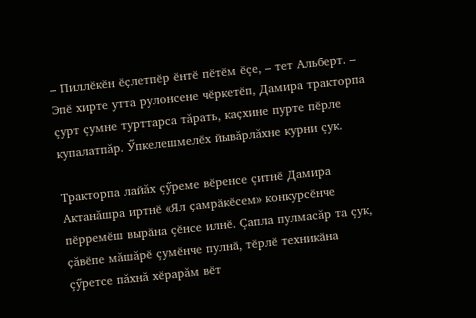– Пиллӗкӗн ӗҫлетпӗр ӗнтӗ пӗтӗм ӗçе, – тет Альберт. – Эпӗ хирте утта рулонсене чӗркетӗп, Дамира тракторпа çурт çумне турттарса тăрать, каҫхине пурте пӗрле купалатпăр. Ӳпкелешмелӗх йывăрлăхне курни çук.

Тракторпа лайăх çӳреме вӗренсе çитнӗ Дамира Актанăшра иртнӗ «Ял ҫамрӑкӗсем» конкурсӗнче пӗрремӗш вырӑна çӗнсе илнӗ. Çапла пулмасăр та çук, ҫăвӗпе мăшăрӗ çумӗнче пулнӑ, тӗрлӗ техникӑна çӳретсе пăхнă хӗрарăм вӗт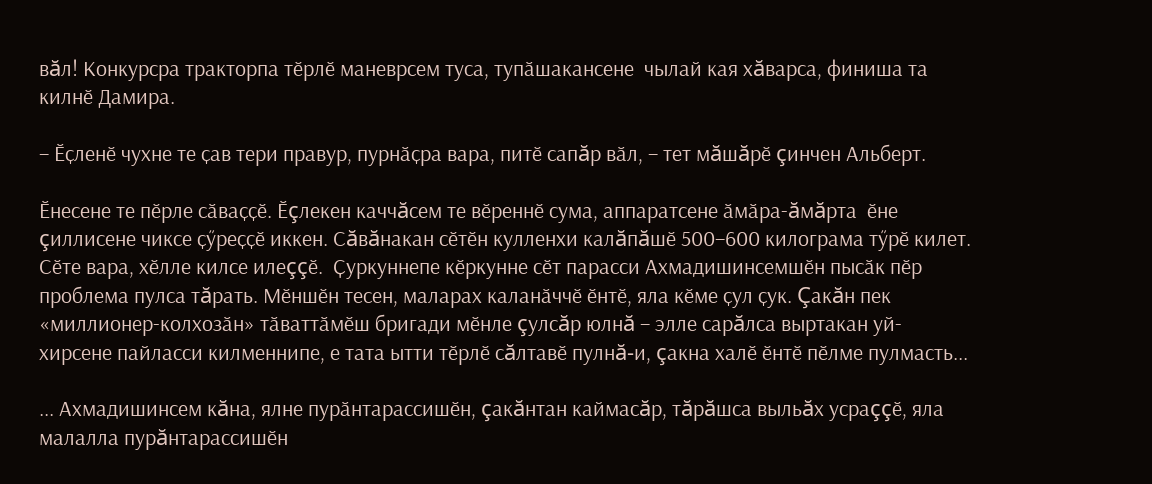вăл! Конкурсра тракторпа тӗрлӗ маневрсем туса, тупӑшакансене  чылай кая хăварса, финиша та килнӗ Дамира.

– Ӗҫленӗ чухне те ҫав тери правур, пурнӑҫра вара, питӗ сапăр вӑл, – тет мăшăрӗ çинчен Альберт.

Ӗнесене те пӗрле сӑваҫҫӗ. Ӗçлекен каччăсем те вӗреннӗ сума, аппаратсене ӑмӑра-ăмăрта  ӗне çиллисене чиксе ҫӳреҫҫӗ иккен. Сăвăнакан сӗтӗн кулленхи калăпăшӗ 500–600 килограма тӳрӗ килет. Сӗте вара, хӗлле килсе илеççӗ.  Ҫуркуннепе кӗркунне сӗт парасси Ахмадишинсемшӗн пысӑк пӗр проблема пулса тăрать. Мӗншӗн тесен, маларах каланӑччӗ ӗнтӗ, яла кӗме ҫул ҫук. Çакăн пек «миллионер-колхозӑн» тӑваттӑмӗш бригади мӗнле çулсăр юлнă – элле сарăлса выртакан уй-хирсене пайласси килменнипе, е тата ытти тӗрлӗ сăлтавӗ пулнă-и, çакна халӗ ӗнтӗ пӗлме пулмасть...

... Ахмадишинсем кăна, ялне пурӑнтарассишӗн, çакăнтан каймасăр, тăрăшса выльăх усраççӗ, яла малалла пурăнтарассишӗн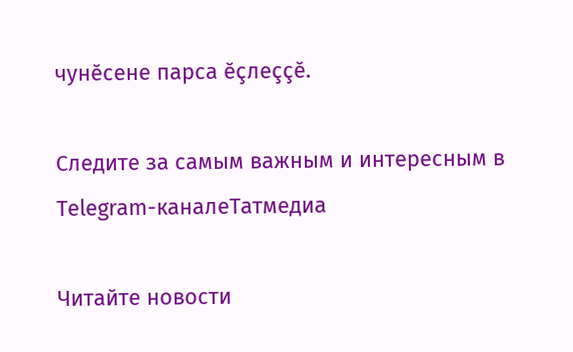чунӗсене парса ӗçлеççӗ.

Следите за самым важным и интересным в Telegram-каналеТатмедиа

Читайте новости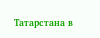Татарстана в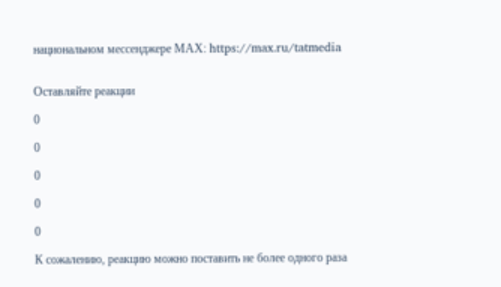национальном мессенджере MАХ: https://max.ru/tatmedia


Оставляйте реакции

0

0

0

0

0

К сожалению, реакцию можно поставить не более одного раза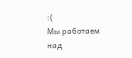:(
Мы работаем над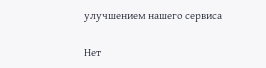улучшением нашего сервиса

Нет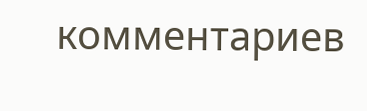комментариев